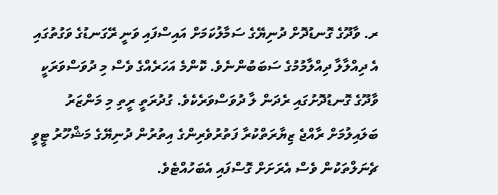ރ. ވާދޫގެ ގޮނޑުދޮށް ދުނިޔޭގެ ސަމާލުކަމަށް އައިސްފައި ވަނީ ރޭގަނޑުގެ ވަގުތުގައި އެ ދިއްލާލާ ދިއްލާމުމުގެ ސަބަބުންނެވެ. ކޮންމެ އަހަރެއްގެ ވެސް މި ދުވަސްވަރަކީ ވާދޫގެ ގޮނޑުދޮށުގައި ރެދަން ލާ ދުވަސްވަރެކެވެ. ގުދުރަތީ ރީތި މި މަންޒަރު ބަލައިލުމަށް ރާއްޖެ ޒިޔާރަތްކުރާ ފަތުރުވެރިންގެ އިތުރުން ދުނިޔޭގެ މަޝްހޫރު ޓީވީ ޗެނަލްތަކުން ވެސް އެރަށަށް ގޮސްފައި އެބަހުއްޓެވެ.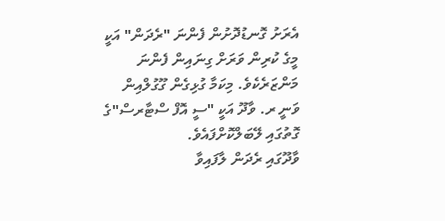އެރަށު ގޮނޑުދޮށުން ފެންނަ "ރެދަން" އަކީ މީގެ ކުރިން ވަރަށް ގިނައިން ފެންނަ މަންޒަރެކެވެ. މިކަމާ ގުޅިގެން ގޫގުލްއިން ވަނީ ރ. ވާދޫ އަކީ "ސީ އޮފް ސްޓާރސް"ގެ ގޮތުގައި ލޭބަލްކޮށްފައެވެ.
ވާދޫގައި ރެދަން ލާފައިވާ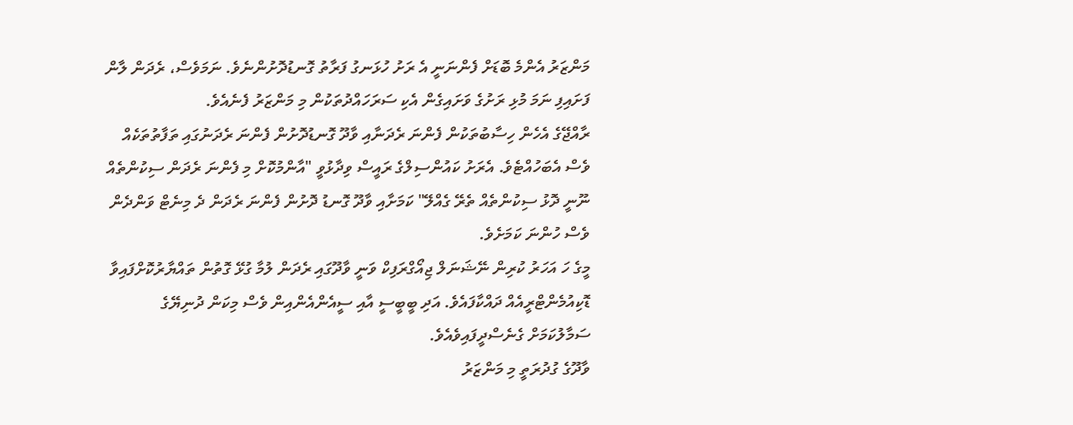މަންޒަރު އެންމެ ބޮޑަށް ފެންނަނީ އެ ރަށު ހުޅަނގު ފަރާތު ގޮނޑުދޮށުންނެވެ. ނަމަވެސް، ރެދަން ލާން ފަށައިފި ނަމަ މުޅި ރަށުގެ ވަށައިގެން އެކި ސަރަހައްދުތަކުން މި މަންޒަރު ފެނެއެވެ.
ރާއްޖޭގެ އެހެން ހިސާބުތަކުން ފެންނަ ރެދަނާއި ވާދޫ ގޮނޑުދޮށުން ފެންނަ ރެދަނުގައި ތަފާތުތަކެއް ވެސް އެބަހުއްޓެވެ. އެރަށު ކައުންސިލްގެ ރައީސް ވިދާޅުވީ "އާންމުކޮށް މި ފެންނަ ރެދަން ސިކުންތެއް ނޫނީ ދޮޅު ސިކުންތެއް ތެރޭ ގެއްލޭ" ކަމަށާއި ވާދޫ ގޮނޑު ދޮށުން ފެންނަ ރެދަން ދެ މިނެޓް ވަންދެން ވެސް ހުންނަ ކަމަށެވެ.
މީގެ ހަ އަހަރު ކުރިން ނޭޝަނަލް ޖިއޯގްރަފިކް ވަނީ ވާދޫގައި ރެދަން ލުމާ ގުޅޭ ގޮތުން ތައްޔާރުކޮށްފައިވާ ޑޮކިއުމެންޓްރީއެއް ދައްކާފައެވެ. އަދި ބީބީސީ އާއި ސީއެންއެންއިން ވެސް މިކަން ދުނިޔޭގެ ސަމާލުކަމަށް ގެނެސްދީފައިވެއެވެ.
ވާދޫގެ ގުދުރަތީ މި މަންޒަރު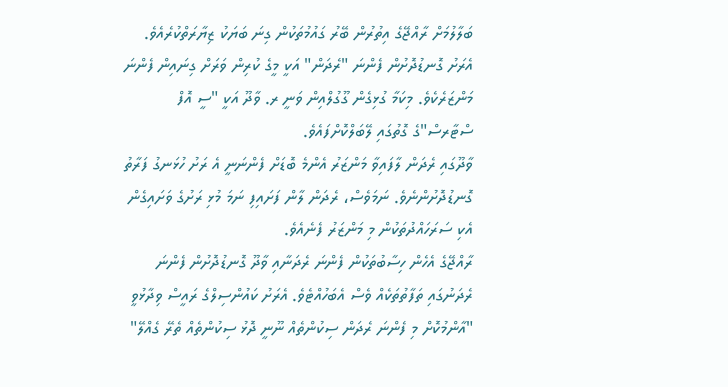ބަލާލުމަށް ރާއްޖޭގެ އިތުރުން ބޭރު ގައުމުތަކުން ގިނަ ބަޔަކު ޒިޔާރަތްކުރެއެވެ.
އެރަށު ގޮނޑުދޮށުން ފެންނަ "ރެދަން" އަކީ މީގެ ކުރިން ވަރަށް ގިނައިން ފެންނަ މަންޒަރެކެވެ. މިކަމާ ގުޅިގެން ގޫގުލްއިން ވަނީ ރ. ވާދޫ އަކީ "ސީ އޮފް ސްޓާރސް"ގެ ގޮތުގައި ލޭބަލްކޮށްފައެވެ.
ވާދޫގައި ރެދަން ލާފައިވާ މަންޒަރު އެންމެ ބޮޑަށް ފެންނަނީ އެ ރަށު ހުޅަނގު ފަރާތު ގޮނޑުދޮށުންނެވެ. ނަމަވެސް، ރެދަން ލާން ފަށައިފި ނަމަ މުޅި ރަށުގެ ވަށައިގެން އެކި ސަރަހައްދުތަކުން މި މަންޒަރު ފެނެއެވެ.
ރާއްޖޭގެ އެހެން ހިސާބުތަކުން ފެންނަ ރެދަނާއި ވާދޫ ގޮނޑުދޮށުން ފެންނަ ރެދަނުގައި ތަފާތުތަކެއް ވެސް އެބަހުއްޓެވެ. އެރަށު ކައުންސިލްގެ ރައީސް ވިދާޅުވީ "އާންމުކޮށް މި ފެންނަ ރެދަން ސިކުންތެއް ނޫނީ ދޮޅު ސިކުންތެއް ތެރޭ ގެއްލޭ"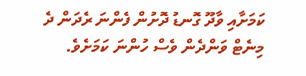ކަމަށާއި ވާދޫ ގޮނޑު ދޮށުން ފެންނަ ރެދަން ދެ މިނެޓް ވަންދެން ވެސް ހުންނަ ކަމަށެވެ.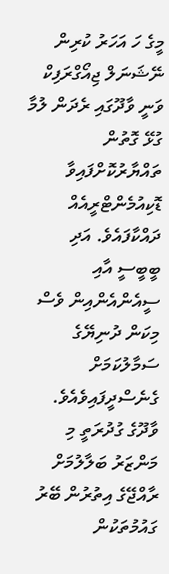މީގެ ހަ އަހަރު ކުރިން ނޭޝަނަލް ޖިއޯގްރަފިކް ވަނީ ވާދޫގައި ރެދަން ލުމާ ގުޅޭ ގޮތުން ތައްޔާރުކޮށްފައިވާ ޑޮކިއުމެންޓްރީއެއް ދައްކާފައެވެ. އަދި ބީބީސީ އާއި ސީއެންއެންއިން ވެސް މިކަން ދުނިޔޭގެ ސަމާލުކަމަށް ގެނެސްދީފައިވެއެވެ.
ވާދޫގެ ގުދުރަތީ މި މަންޒަރު ބަލާލުމަށް ރާއްޖޭގެ އިތުރުން ބޭރު ގައުމުތަކުން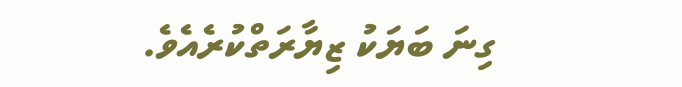ގިނަ ބަޔަކު ޒިޔާރަތްކުރެއެވެ.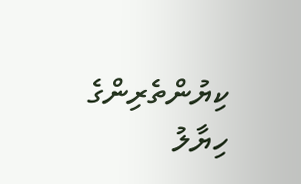ކިޔުންތެރިންގެ ހިޔާލު